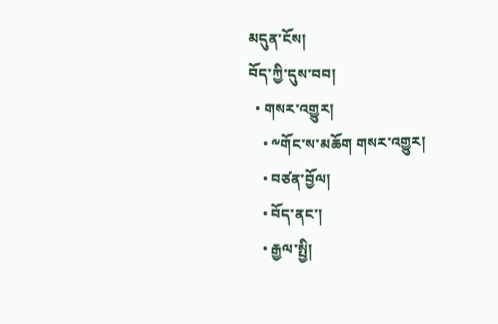མདུན་ངོས།
བོད་ཀྱི་དུས་བབ།
  • གསར་འགྱུར།
    • ༸གོང་ས་མཆོག གསར་འགྱུར།
    • བཙན་བྱོལ།
    • བོད་ནང་།
    • རྒྱལ་སྤྱི།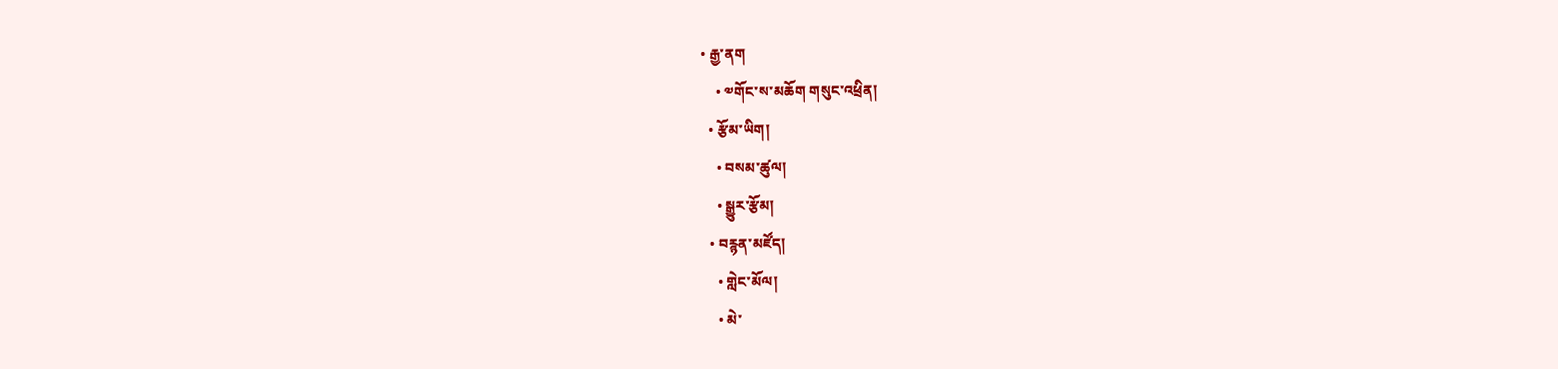• རྒྱ་ནག
    • ༧གོང་ས་མཆོག གསུང་འཕྲིན།
  • རྩོམ་ཡིག།
    • བསམ་ཚུལ།
    • སྒྱུར་རྩོམ།
  • བརྙན་མཛོད།
    • གླེང་མོལ།
    • མེ་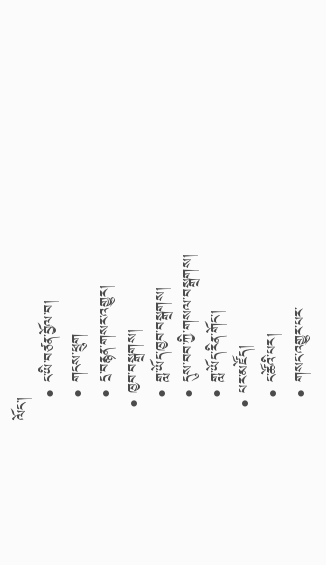ལོང་།
    • ང་ཡི་བཙན་བྱོལ་བ།
    • གངས་ཕྲུག
    • དྲ་བརྙན་གསར་འགྱུར།
  • ཁྱབ་བསྒྲགས།
    • གླ་ཡོད་ཁྱབ་བསྒྲགས།
    • དུས་བབ་ཀྱི་གསལ་བསྒྲགས།
    • གླ་ཡོད་རིན་གོང་།
  • པར་མཛོད།
    • ང་ཚོའི་པར།
    • གསང་འགྱུར་པར་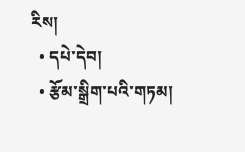རིས།
  • དཔེ་དེབ།
  • རྩོམ་སྒྲིག་པའི་གཏམ།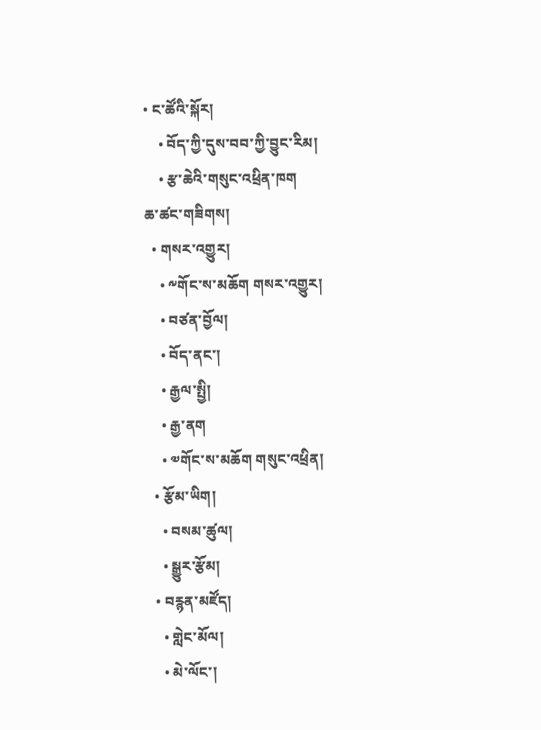• ང་ཚོའི་སྐོར།
    • བོད་ཀྱི་དུས་བབ་ཀྱི་བྱུང་རིམ།
    • རྩ་ཆེའི་གསུང་འཕྲིན་ཁག
ཆ་ཚང་གཟིགས།
  • གསར་འགྱུར།
    • ༸གོང་ས་མཆོག གསར་འགྱུར།
    • བཙན་བྱོལ།
    • བོད་ནང་།
    • རྒྱལ་སྤྱི།
    • རྒྱ་ནག
    • ༧གོང་ས་མཆོག གསུང་འཕྲིན།
  • རྩོམ་ཡིག།
    • བསམ་ཚུལ།
    • སྒྱུར་རྩོམ།
  • བརྙན་མཛོད།
    • གླེང་མོལ།
    • མེ་ལོང་།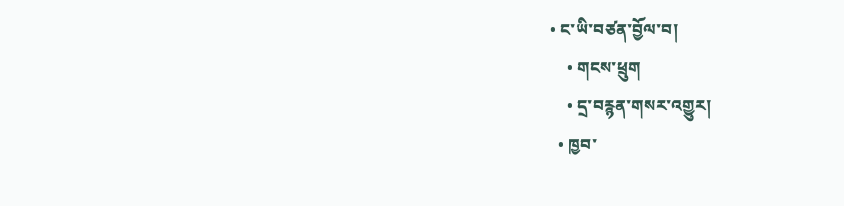• ང་ཡི་བཙན་བྱོལ་བ།
    • གངས་ཕྲུག
    • དྲ་བརྙན་གསར་འགྱུར།
  • ཁྱབ་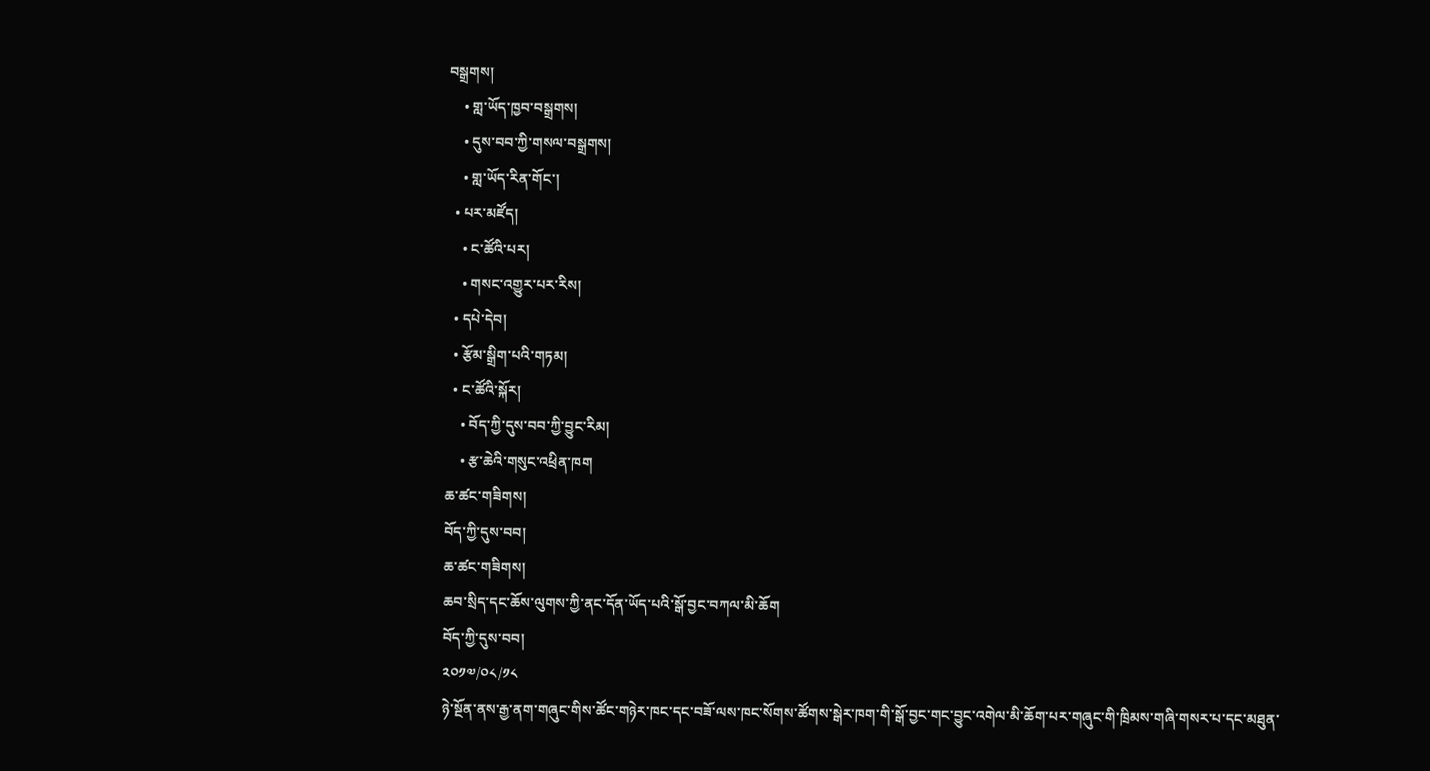བསྒྲགས།
    • གླ་ཡོད་ཁྱབ་བསྒྲགས།
    • དུས་བབ་ཀྱི་གསལ་བསྒྲགས།
    • གླ་ཡོད་རིན་གོང་།
  • པར་མཛོད།
    • ང་ཚོའི་པར།
    • གསང་འགྱུར་པར་རིས།
  • དཔེ་དེབ།
  • རྩོམ་སྒྲིག་པའི་གཏམ།
  • ང་ཚོའི་སྐོར།
    • བོད་ཀྱི་དུས་བབ་ཀྱི་བྱུང་རིམ།
    • རྩ་ཆེའི་གསུང་འཕྲིན་ཁག
ཆ་ཚང་གཟིགས།
བོད་ཀྱི་དུས་བབ།
ཆ་ཚང་གཟིགས།
ཆབ་སྲིད་དང་ཆོས་ལུགས་ཀྱི་ནང་དོན་ཡོད་པའི་སྒོ་བྱང་བཀལ་མི་ཆོག
བོད་ཀྱི་དུས་བབ།
༢༠༡༧/༠༨/༡༨
ཉེ་སྔོན་ནས་རྒྱ་ནག་གཞུང་གིས་ཚོང་གཉེར་ཁང་དང་བཟོ་ལས་ཁང་སོགས་ཚོགས་སྒེར་ཁག་གི་སྒོ་བྱང་གང་བྱུང་འགེལ་མི་ཆོག་པར་གཞུང་གི་ཁྲིམས་གཞི་གསར་པ་དང་མཐུན་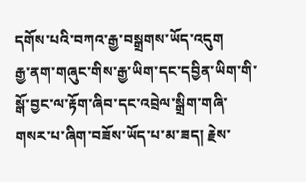དགོས་པའི་བཀའ་རྒྱ་བསྒྲགས་ཡོད་འདུག
རྒྱ་ནག་གཞུང་གིས་རྒྱ་ཡིག་དང་དབྱིན་ཡིག་གི་སྒོ་བྱང་ལ་རྟོག་ཞིབ་དང་འབྲེལ་སྒྲིག་གཞི་གསར་པ་ཞིག་བཟོས་ཡོད་པ་མ་ཟད། རྗེས་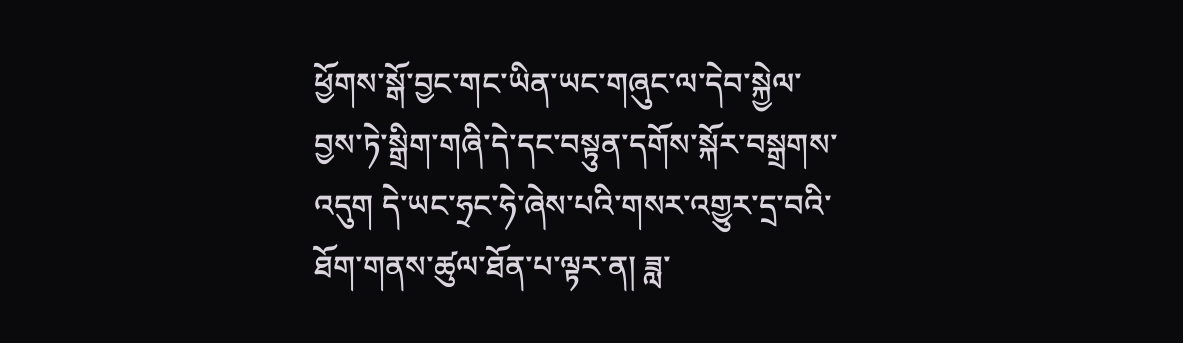ཕྱོགས་སྒོ་བྱང་གང་ཡིན་ཡང་གཞུང་ལ་དེབ་སྐྱེལ་བྱས་ཏེ་སྒྲིག་གཞི་དེ་དང་བསྟུན་དགོས་སྐོར་བསྒྲགས་འདུག དེ་ཡང་ཧྲང་ཧེ་ཞེས་པའི་གསར་འགྱུར་དྲ་བའི་ཐོག་གནས་ཚུལ་ཐོན་པ་ལྟར་ན། ཟླ་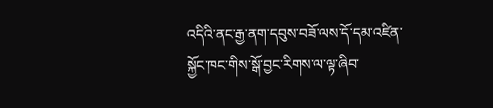འདིའི་ནང་རྒྱ་ནག་དབུས་བཟོ་ལས་དོ་དམ་འཛིན་སྐྱོང་ཁང་གིས་སྒོ་བྱང་རིགས་ལ་ལྟ་ཞིབ་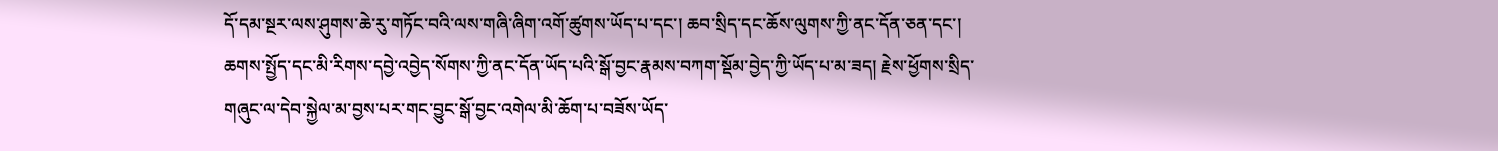དོ་དམ་སྔར་ལས་ཤུགས་ཆེ་རུ་གཏོང་བའི་ལས་གཞི་ཞིག་འགོ་ཚུགས་ཡོད་པ་དང་། ཆབ་སྲིད་དང་ཆོས་ལུགས་ཀྱི་ནང་དོན་ཅན་དང་། ཆགས་སྤྱོད་དང་མི་རིགས་དབྱེ་འབྱེད་སོགས་ཀྱི་ནང་དོན་ཡོད་པའི་སྒོ་བྱང་རྣམས་བཀག་སྡོམ་བྱེད་ཀྱི་ཡོད་པ་མ་ཟད། རྗེས་ཕྱོགས་སྲིད་གཞུང་ལ་དེབ་སྐྱེལ་མ་བྱས་པར་གང་བྱུང་སྒོ་བྱང་འགེལ་མི་ཆོག་པ་བཟོས་ཡོད་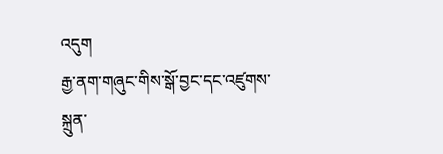འདུག
རྒྱ་ནག་གཞུང་གིས་སྒོ་བྱང་དང་འཛུགས་སྐྲུན་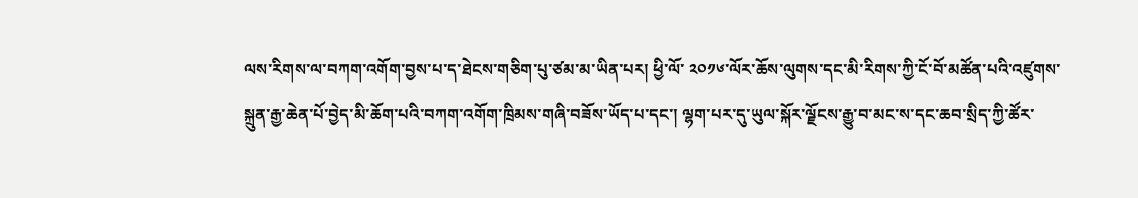ལས་རིགས་ལ་བཀག་འགོག་བྱས་པ་ད་ཐེངས་གཅིག་པུ་ཙམ་མ་ཡིན་པར། ཕྱི་ལོ་ ༢༠༡༦་ལོར་ཆོས་ལུགས་དང་མི་རིགས་ཀྱི་ངོ་བོ་མཚོན་པའི་འཛུགས་སྐྲུན་རྒྱ་ཆེན་པོ་བྱེད་མི་ཆོག་པའི་བཀག་འགོག་ཁྲིམས་གཞི་བཟོས་ཡོད་པ་དང་། ལྷག་པར་དུ་ཡུལ་སྐོར་ལྗོངས་རྒྱུ་བ་མང་ས་དང་ཆབ་སྲིད་ཀྱི་ཚོར་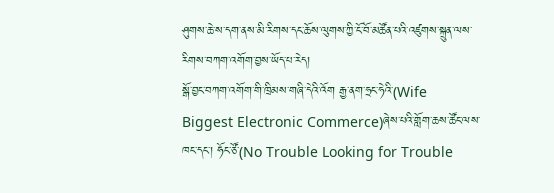ཤུགས་ཆེ་ས་དག་ནས་མི་རིགས་དང་ཆོས་ལུགས་ཀྱི་ངོ་བོ་མཚོན་པའི་འཛུགས་སྐྲུན་ལས་རིགས་བཀག་འགོག་བྱས་ཡོད་པ་རེད།
སྒོ་བྱང་བཀག་འགོག་གི་ཁྲིམས་གཞི་དེའི་འོག རྒྱ་ནག་ཧྲང་ཧེའི་(Wife Biggest Electronic Commerce)ཞེས་པའི་གློག་ཆས་ཚོང་ལས་ཁང་དང་། ཧོང་ཙོ་(No Trouble Looking for Trouble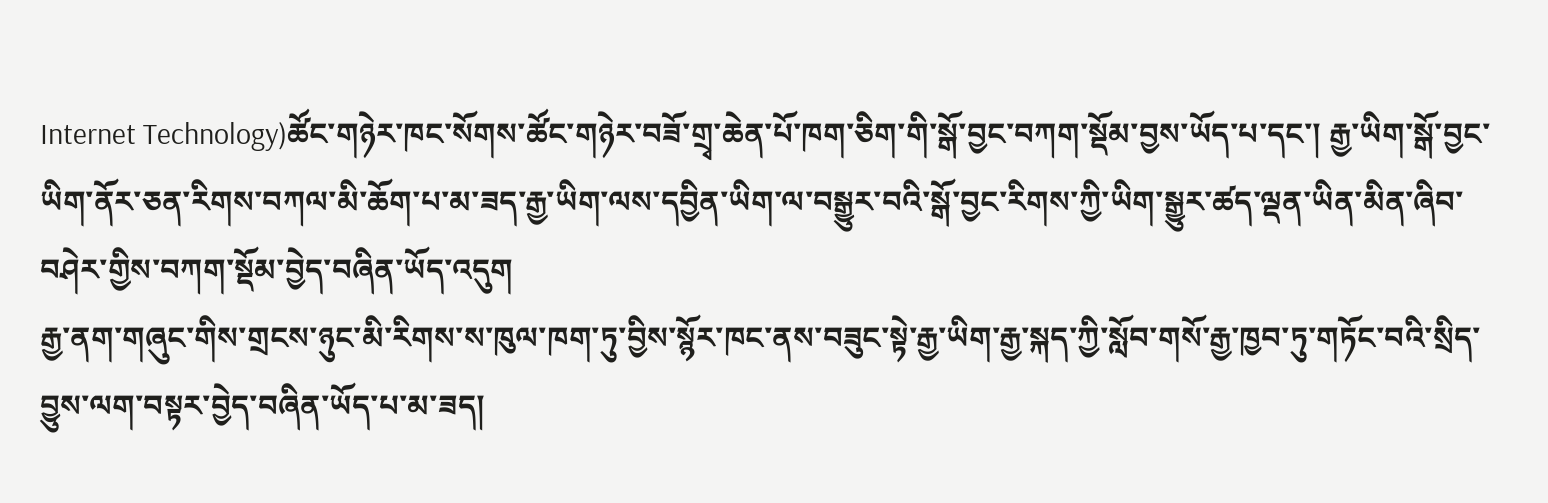Internet Technology)ཚོང་གཉེར་ཁང་སོགས་ཚོང་གཉེར་བཟོ་གྲྭ་ཆེན་པོ་ཁག་ཅིག་གི་སྒོ་བྱང་བཀག་སྡོམ་བྱས་ཡོད་པ་དང་། རྒྱ་ཡིག་སྒོ་བྱང་ཡིག་ནོར་ཅན་རིགས་བཀལ་མི་ཆོག་པ་མ་ཟད་རྒྱ་ཡིག་ལས་དབྱིན་ཡིག་ལ་བསྒྱུར་བའི་སྒོ་བྱང་རིགས་ཀྱི་ཡིག་སྒྱུར་ཚད་ལྡན་ཡིན་མིན་ཞིབ་བཤེར་གྱིས་བཀག་སྡོམ་བྱེད་བཞིན་ཡོད་འདུག
རྒྱ་ནག་གཞུང་གིས་གྲངས་ཉུང་མི་རིགས་ས་ཁུལ་ཁག་ཏུ་བྱིས་སྙོར་ཁང་ནས་བཟུང་སྟེ་རྒྱ་ཡིག་རྒྱ་སྐད་ཀྱི་སློབ་གསོ་རྒྱ་ཁྱབ་ཏུ་གཏོང་བའི་སྲིད་བྱུས་ལག་བསྟར་བྱེད་བཞིན་ཡོད་པ་མ་ཟད།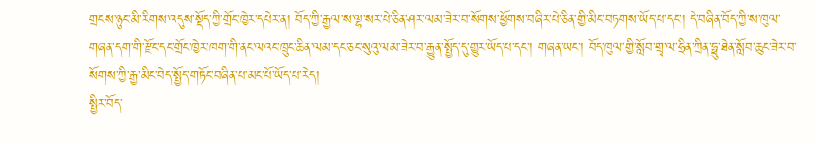གྲངས་ཉུང་མི་རིགས་འདུས་སྡོད་ཀྱི་གྲོང་ཁྱེར་དཔེར་ན། བོད་ཀྱི་རྒྱལ་ས་ལྷ་སར་པེ་ཅིན་ཤར་ལམ་ཟེར་བ་སོགས་ཕྱོགས་བཞིར་པེ་ཅིན་གྱི་མིང་བཏགས་ཡོད་པ་དང་། དེ་བཞིན་བོད་ཀྱི་ས་ཁུལ་གཞན་དག་གི་རྫོང་དང་གྲོང་ཁྱེར་ཁག་གི་ནང་ལའང་ཁྲུང་ཆིན་ལམ་དང་ཅང་སུའུ་ལམ་ཟེར་བ་རྒྱུན་སྤྱོད་དུ་གྱུར་ཡོད་པ་དང་། གཞན་ཡང་། བོད་ཁུལ་གྱི་སློབ་གྲྭ་ལ་ཧྲིན་ཀྲིན་ཧྥུ་ཐེན་སློབ་ཆུང་ཟེར་བ་སོགས་ཀྱི་རྒྱ་མིང་བེད་སྤྱོད་གཏོང་བཞིན་པ་མང་པོ་ཡོད་པ་རེད།
སྤྱིར་བོད་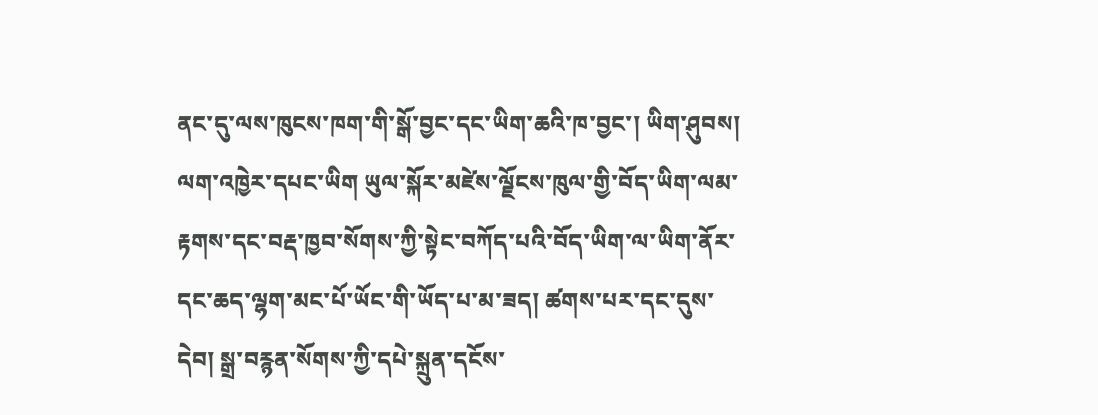ནང་དུ་ལས་ཁུངས་ཁག་གི་སྒོ་བྱང་དང་ཡིག་ཆའི་ཁ་བྱང་། ཡིག་ཤུབས། ལག་འཁྱེར་དཔང་ཡིག ཡུལ་སྐོར་མཛེས་ལྗོངས་ཁུལ་གྱི་བོད་ཡིག་ལམ་རྟགས་དང་བརྡ་ཁྱབ་སོགས་ཀྱི་སྟེང་བཀོད་པའི་བོད་ཡིག་ལ་ཡིག་ནོར་དང་ཆད་ལྷག་མང་པོ་ཡོང་གི་ཡོད་པ་མ་ཟད། ཚགས་པར་དང་དུས་དེབ། སྒྲ་བརྙན་སོགས་ཀྱི་དཔེ་སྐྲུན་དངོས་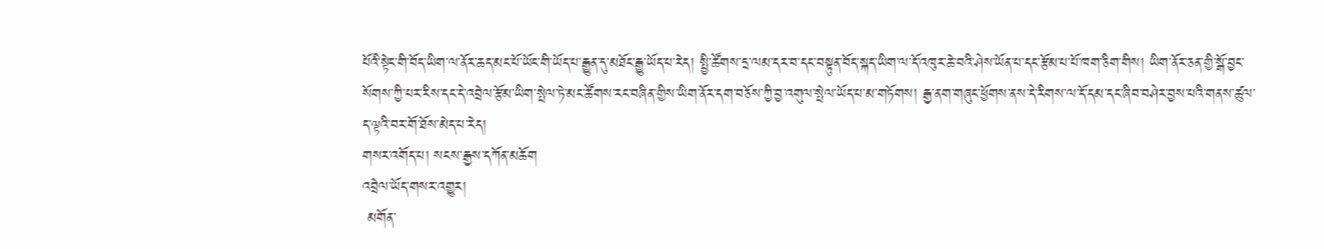པོའི་སྟེང་གི་བོད་ཡིག་ལ་ནོར་ཆད་མང་པོ་ཡོང་གི་ཡོད་པ་རྒྱུན་དུ་མཐོང་རྒྱུ་ཡོད་པ་རེད། སྤྱི་ཚོགས་དྲ་ལམ་དར་བ་དང་བསྟུན་བོད་སྐད་ཡིག་ལ་དོ་འཁུར་ཆེ་བའི་ཤེས་ཡོན་པ་དང་རྩོམ་པ་པོ་ཁག་ཅིག་གིས། ཡིག་ནོར་ཅན་གྱི་སྒོ་བྱང་སོགས་ཀྱི་པར་རིས་དང་དེ་འབྲེལ་རྩོམ་ཡིག་སྤེལ་ཏེ་མང་ཚོགས་རང་བཞིན་གྱིས་ཡིག་ནོར་དག་བཅོས་ཀྱི་བྱ་འགུལ་སྤེལ་ཡོད་པ་མ་གཏོགས། རྒྱ་ནག་གཞུང་ཕྱོགས་ནས་དེ་རིགས་ལ་དོ་དམ་དང་ཞིབ་བཤེར་བྱས་པའི་གནས་ཚུལ་ད་ལྟའི་བར་གོ་ཐོས་མེད་པ་རེད།
གསར་འགོད་པ། སངས་རྒྱས་དཀོན་མཆོག
འབྲེལ་ཡོད་གསར་འགྱུར།
 མགོན་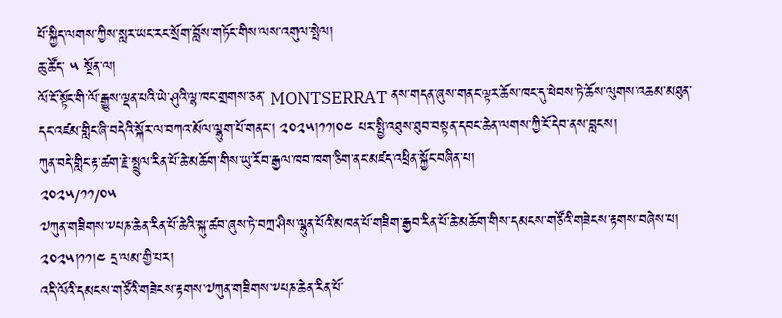པོ་སྐྱིད་ལགས་ཀྱིས་སླར་ཡང་རང་སྲོག་བློས་གཏོང་གིས་ལས་འགུལ་སྤེལ།
ཆུ་ཚོད་ ༥ སྔོན་ལ།
ལོ་ངོ་སྟོང་གི་ལོ་རྒྱུས་ལྡན་པའི་ཡེ་ཤུའི་ལྷ་ཁང་གྲགས་ཅན་ MONTSERRAT ནས་གདན་ཞུས་གནང་ལྟར་ཆོས་ཁང་དུ་ཕེབས་ཏེ་ཆོས་ལུགས་འཆམ་མཐུན་དང་འཛམ་གླིང་ཞི་བདེའི་སྐོར་ལ་བཀའ་མོལ་ལྷུག་པོ་གནང་། ༢༠༢༥།༡༡།༠༤ པར་སྤྱི་འཐུས་ཐུབ་བསྟན་དབང་ཆེན་ལགས་ཀྱི་ངོ་དེབ་ནས་བླངས།
ཀུན་བདེ་གླིང་རྟ་ཚག་རྗེ་སྤྲུལ་རིན་པོ་ཆེ་མཆོག་གིས་ཡུ་རོབ་རྒྱལ་ཁབ་ཁག་ཅིག་ནང་མཛད་འཕྲིན་སྐྱོང་བཞིན་པ།
༢༠༢༥/༡༡/༠༥
༧ཀུན་གཟིགས་༸པཎ་ཆེན་རིན་པོ་ཆེའི་སྐུ་ཚབ་ཞུས་ཏེ་བཀྲ་ཤིས་ལྷུན་པོའི་མཁན་པོ་གཟིག་རྒྱབ་རིན་པོ་ཆེ་མཆོག་གིས་དམངས་གཙོའི་གཟེངས་རྟགས་བཞེས་པ། ༢༠༢༥།༡༡།༤ དྲ་ལམ་གྱི་པར།
འདི་ལོའི་དམངས་གཙོའི་གཟེངས་རྟགས་༧ཀུན་གཟིགས་༸པཎ་ཆེན་རིན་པོ་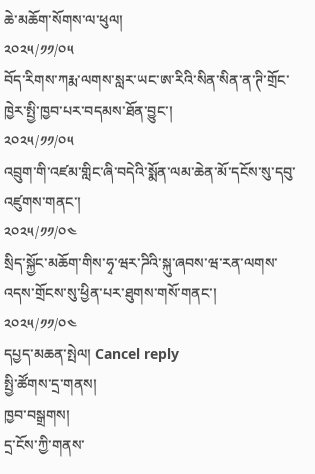ཆེ་མཆོག་སོགས་ལ་ཕུལ།
༢༠༢༥/༡༡/༠༥
བོད་རིགས་ཀརྨ་ལགས་སླར་ཡང་ཨ་རིའི་སིན་སིན་ན་ཊི་གྲོང་ཁྱེར་སྤྱི་ཁྱབ་པར་བདམས་ཐོན་བྱུང་།
༢༠༢༥/༡༡/༠༥
འབྲུག་གི་འཛམ་གླིང་ཞི་བདེའི་སྨོན་ལམ་ཆེན་མོ་དངོས་སུ་དབུ་འཛུགས་གནང་།
༢༠༢༥/༡༡/༠༤
སྲིད་སྐྱོང་མཆོག་གིས་ཧྭ་ཝར་ཌིའི་སྐུ་ཞབས་ཝ་རན་ལགས་འདས་གྲོངས་སུ་ཕྱིན་པར་ཐུགས་གསོ་གནང་།
༢༠༢༥/༡༡/༠༤
དཔྱད་མཆན་སྤེལ། Cancel reply
སྤྱི་ཚོགས་དྲ་གནས།
ཁྱབ་བསྒྲགས།
དྲ་ངོས་ཀྱི་གནས་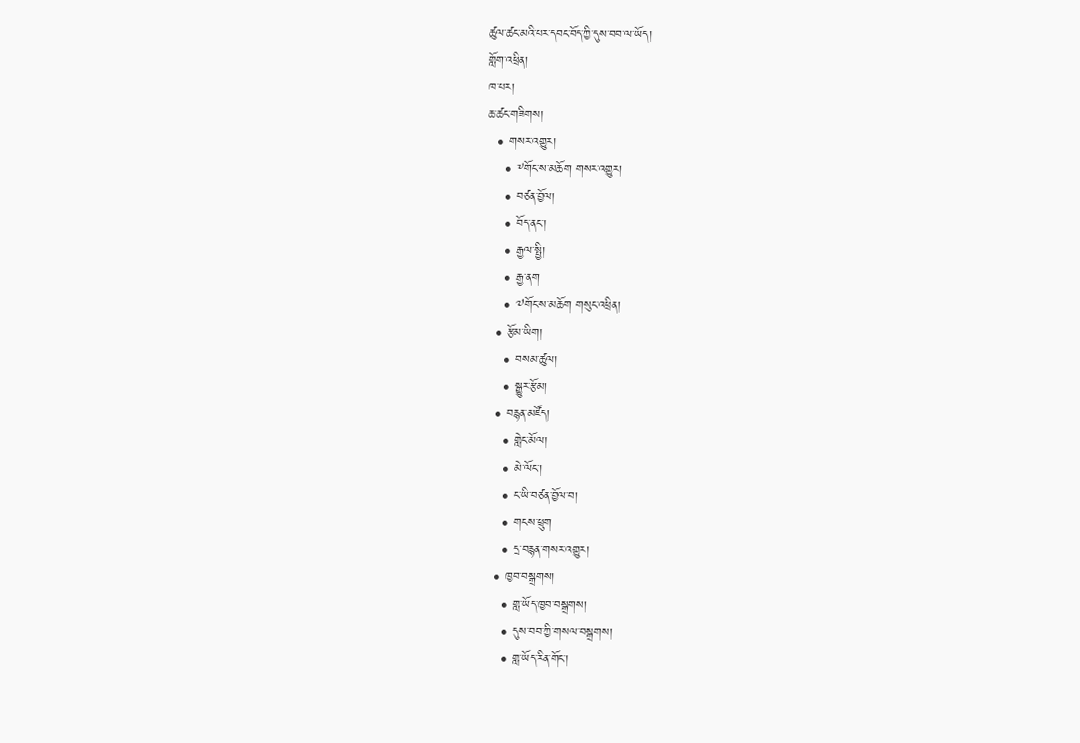ཚུལ་ཚང་མའི་པར་དབང་བོད་ཀྱི་དུས་བབ་ལ་ཡོད།
གློག་འཕྲིན།
ཁ་པར།
ཆ་ཚང་གཟིགས།
  • གསར་འགྱུར།
    • ༸གོང་ས་མཆོག གསར་འགྱུར།
    • བཙན་བྱོལ།
    • བོད་ནང་།
    • རྒྱལ་སྤྱི།
    • རྒྱ་ནག
    • ༧གོང་ས་མཆོག གསུང་འཕྲིན།
  • རྩོམ་ཡིག།
    • བསམ་ཚུལ།
    • སྒྱུར་རྩོམ།
  • བརྙན་མཛོད།
    • གླེང་མོལ།
    • མེ་ལོང་།
    • ང་ཡི་བཙན་བྱོལ་བ།
    • གངས་ཕྲུག
    • དྲ་བརྙན་གསར་འགྱུར།
  • ཁྱབ་བསྒྲགས།
    • གླ་ཡོད་ཁྱབ་བསྒྲགས།
    • དུས་བབ་ཀྱི་གསལ་བསྒྲགས།
    • གླ་ཡོད་རིན་གོང་།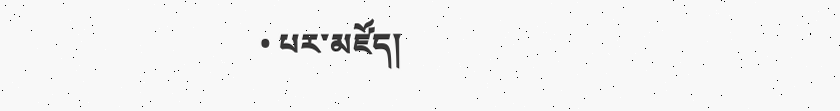• པར་མཛོད།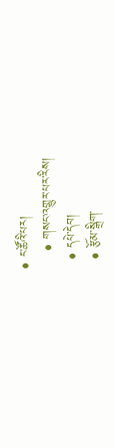• ང་ཚོའི་པར།
    • གསང་འགྱུར་པར་རིས།
  • དཔེ་དེབ།
  • རྩོམ་སྒྲིག་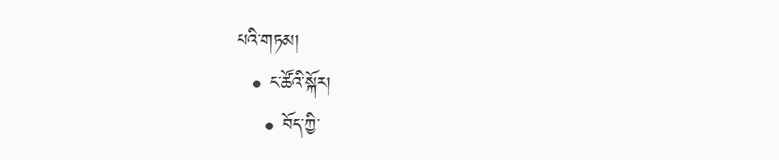པའི་གཏམ།
  • ང་ཚོའི་སྐོར།
    • བོད་ཀྱི་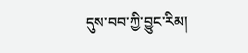དུས་བབ་ཀྱི་བྱུང་རིམ།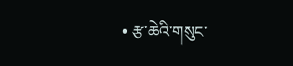• རྩ་ཆེའི་གསུང་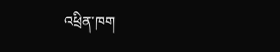འཕྲིན་ཁག